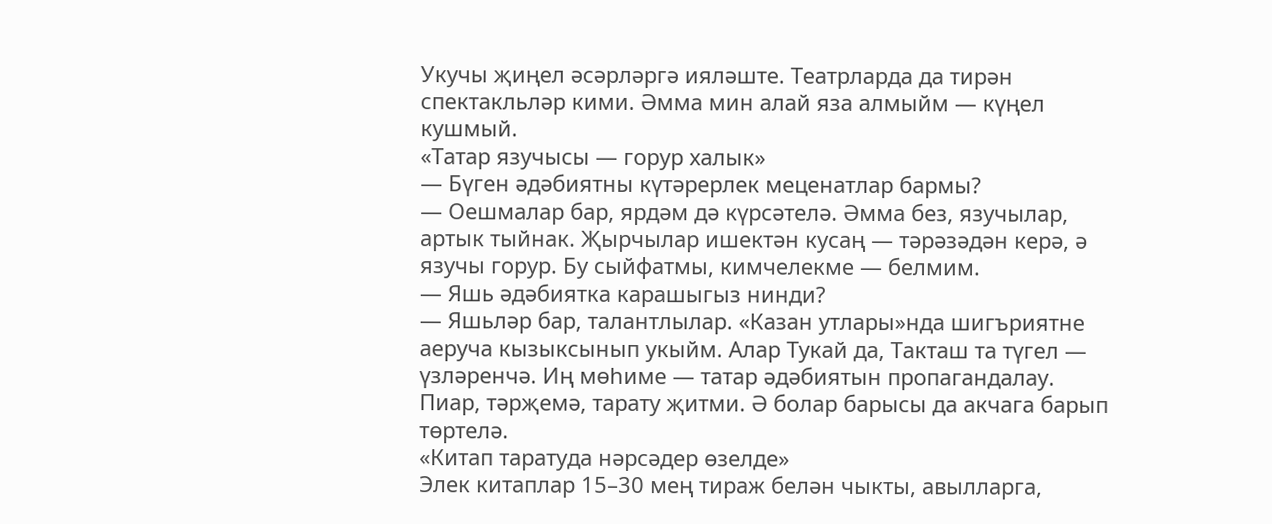Укучы җиңел әсәрләргә ияләште. Театрларда да тирән спектакльләр кими. Әмма мин алай яза алмыйм — күңел кушмый.
«Татар язучысы — горур халык»
— Бүген әдәбиятны күтәрерлек меценатлар бармы?
— Оешмалар бар, ярдәм дә күрсәтелә. Әмма без, язучылар, артык тыйнак. Җырчылар ишектән кусаң — тәрәзәдән керә, ә язучы горур. Бу сыйфатмы, кимчелекме — белмим.
— Яшь әдәбиятка карашыгыз нинди?
— Яшьләр бар, талантлылар. «Казан утлары»нда шигъриятне аеруча кызыксынып укыйм. Алар Тукай да, Такташ та түгел — үзләренчә. Иң мөһиме — татар әдәбиятын пропагандалау. Пиар, тәрҗемә, тарату җитми. Ә болар барысы да акчага барып төртелә.
«Китап таратуда нәрсәдер өзелде»
Элек китаплар 15–30 мең тираж белән чыкты, авылларга,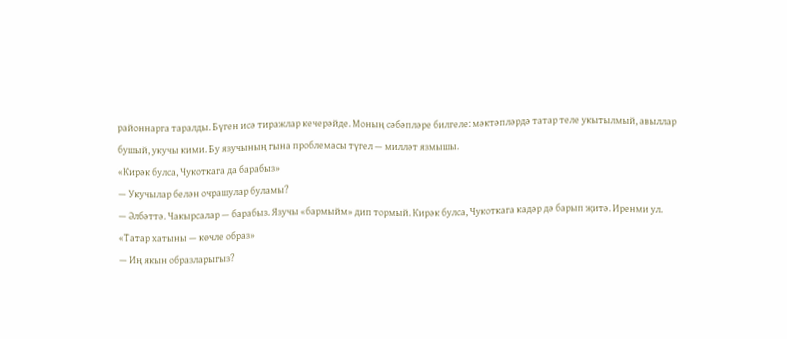районнарга таралды. Бүген исә тиражлар кечерәйде. Моның сәбәпләре билгеле: мәктәпләрдә татар теле укытылмый, авыллар бушый, укучы кими. Бу язучының гына проблемасы түгел — милләт язмышы.
«Кирәк булса, Чукоткага да барабыз»
— Укучылар белән очрашулар буламы?
— Әлбәттә. Чакырсалар — барабыз. Язучы «бармыйм» дип тормый. Кирәк булса, Чукоткага кадәр дә барып җитә. Иренми ул.
«Татар хатыны — көчле образ»
— Иң якын образларыгыз?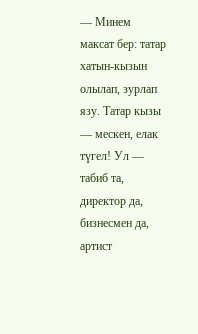— Минем максат бер: татар хатын-кызын олылап, зурлап язу. Татар кызы — мескен, елак түгел! Ул — табиб та, директор да, бизнесмен да, артист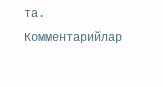та.
Комментарийлар